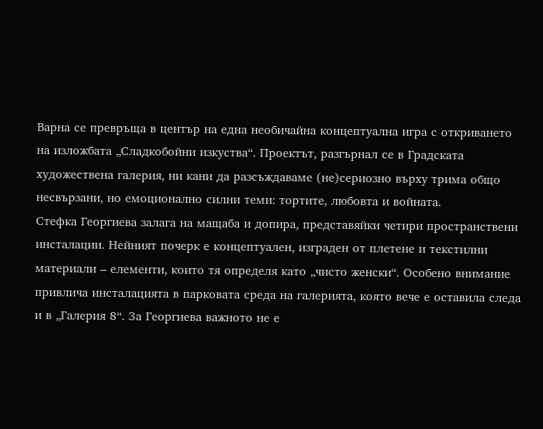Варна се превръща в център на една необичайна концептуална игра с откриването на изложбата „Сладкобойни изкуства“. Проектът, разгърнал се в Градската художествена галерия, ни кани да разсъждаваме (не)сериозно върху трима общо несвързани, но емоционално силни теми: тортите, любовта и войната.
Стефка Георгиева залага на мащаба и допира, представяйки четири пространствени инсталации. Нейният почерк е концептуален, изграден от плетене и текстилни материали – елементи, които тя определя като „чисто женски“. Особено внимание привлича инсталацията в парковата среда на галерията, която вече е оставила следа и в „Галерия 8“. За Георгиева важното не е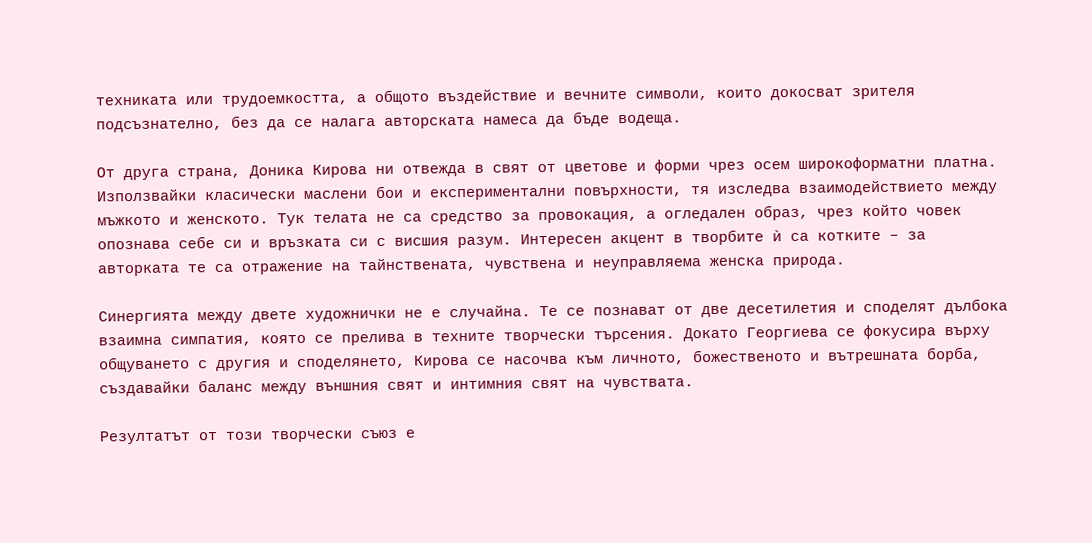техниката или трудоемкостта, а общото въздействие и вечните символи, които докосват зрителя подсъзнателно, без да се налага авторската намеса да бъде водеща.

От друга страна, Доника Кирова ни отвежда в свят от цветове и форми чрез осем широкоформатни платна. Използвайки класически маслени бои и експериментални повърхности, тя изследва взаимодействието между мъжкото и женското. Тук телата не са средство за провокация, а огледален образ, чрез който човек опознава себе си и връзката си с висшия разум. Интересен акцент в творбите ѝ са котките – за авторката те са отражение на тайнствената, чувствена и неуправляема женска природа.

Синергията между двете художнички не е случайна. Те се познават от две десетилетия и споделят дълбока взаимна симпатия, която се прелива в техните творчески търсения. Докато Георгиева се фокусира върху общуването с другия и споделянето, Кирова се насочва към личното, божественото и вътрешната борба, създавайки баланс между външния свят и интимния свят на чувствата.

Резултатът от този творчески съюз е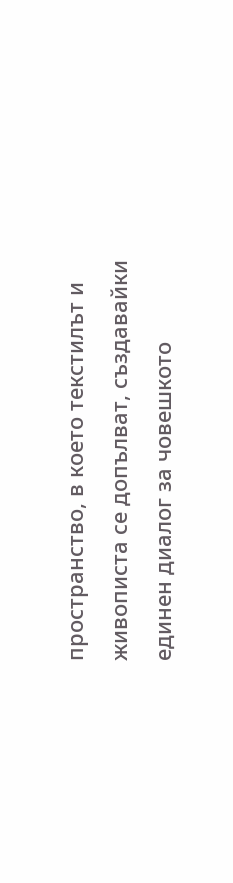пространство, в което текстилът и живописта се допълват, създавайки единен диалог за човешкото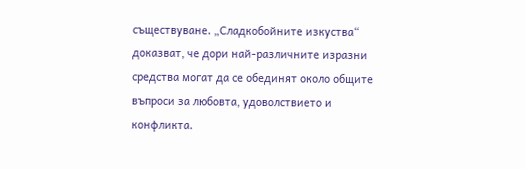съществуване. „Сладкобойните изкуства“ доказват, че дори най-различните изразни средства могат да се обединят около общите въпроси за любовта, удоволствието и конфликта.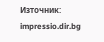Източник: impressio.dir.bg